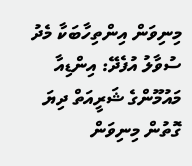މިނިވަން އިންތިހާބަކާ މެދު ސުވާލު އުފެދޭ: އިންޑިއާ
މައުމޫންގެ ޝަރީއަތް ދިޔަ ގޮތުން މިނިވަން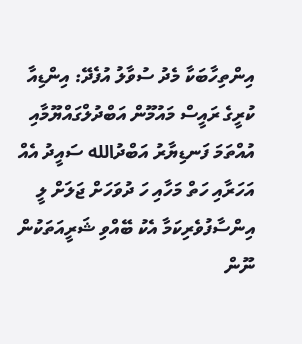އިންތިހާބަކާ މެދު ސުވާލު އުފެދޭ: އިންޑިއާ
ކުރީގެ ރައީސް މައުމޫން އަބްދުލްގައްޔޫމާއި އުއްތަމަ ފަނޑިޔާރު އަބްދުالله ސައީދު އެއް އަހަރާއި ހަތް މަހާއި ހަ ދުވަހަށް ޖަލަށް ލީ އިންސާފުވެރިކަމާ އެކު ބޭއްވި ޝަރީއަތަކުން ނޫން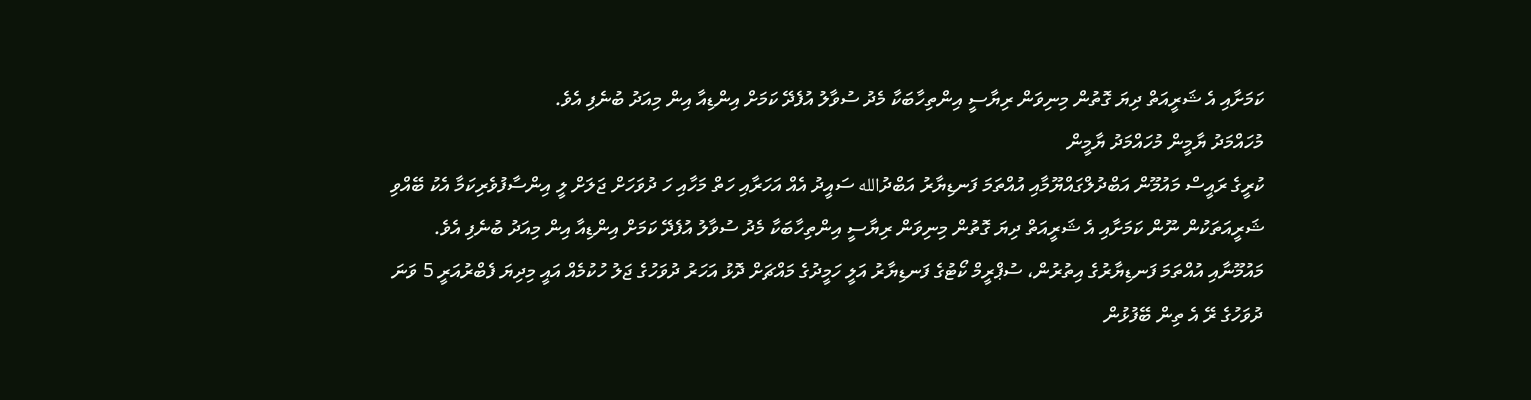ކަމަށާއި އެ ޝަރީއަތް ދިޔަ ގޮތުން މިނިވަން ރިޔާސީ އިންތިހާބަކާ މެދު ސުވާލު އުފެދޭ ކަމަށް އިންޑިއާ އިން މިއަދު ބުނެފި އެވެ.
މުހައްމަދު ޔާމީން މުހައްމަދު ޔާމީން
ކުރީގެ ރައީސް މައުމޫން އަބްދުލްގައްޔޫމާއި އުއްތަމަ ފަނޑިޔާރު އަބްދުالله ސައީދު އެއް އަހަރާއި ހަތް މަހާއި ހަ ދުވަހަށް ޖަލަށް ލީ އިންސާފުވެރިކަމާ އެކު ބޭއްވި ޝަރީއަތަކުން ނޫން ކަމަށާއި އެ ޝަރީއަތް ދިޔަ ގޮތުން މިނިވަން ރިޔާސީ އިންތިހާބަކާ މެދު ސުވާލު އުފެދޭ ކަމަށް އިންޑިއާ އިން މިއަދު ބުނެފި އެވެ.
މައުމޫނާއި އުއްތަމަ ފަނޑިޔާރުގެ އިތުރުން، ސުޕްރީމް ކޯޓުގެ ފަނޑިޔާރު އަލީ ހަމީދުގެ މައްޗަށް ދޮޅު އަހަރު ދުވަހުގެ ޖަލު ހުކުމެއް އައީ މިދިޔަ ފެބްރުއަރީ 5 ވަނަ ދުވަހުގެ ރޭ އެ ތިން ބޭފުޅުން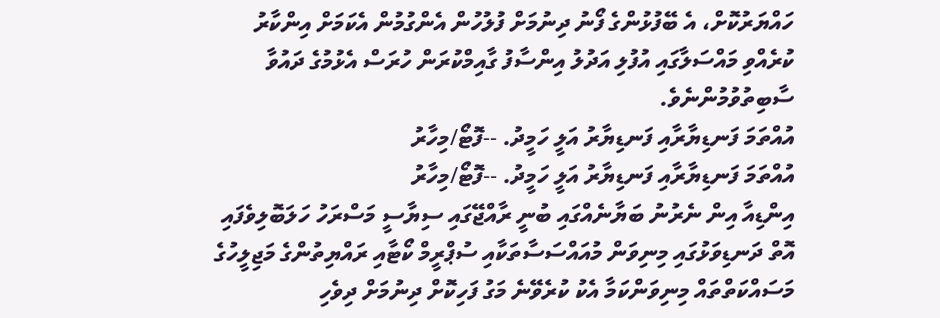ހައްޔަރުކޮށް، އެ ބޭފުޅުންގެ ފޯނު ދިނުމަށް ފުލުހުން އެންގުމުން އެކަމަށް އިންކާރު ކުރެއްވި މައްސަލާގައި އުފުލި އަދުލު އިންސާފު ގާއިމްކުރަން ހުރަސް އެޅުމުގެ ދައުވާ ސާބިތުވުމުންނެވެ.
އުއްތަމަ ފަނޑިޔާރާއި ފަނޑިޔާރު އަލީ ހަމީދު. --ފޮޓޯ/މިހާރު
އުއްތަމަ ފަނޑިޔާރާއި ފަނޑިޔާރު އަލީ ހަމީދު. --ފޮޓޯ/މިހާރު
އިންޑިއާ އިން ނެރުނު ބަޔާނެއްގައި ބުނީ ރާއްޖޭގައި ސިޔާސީ މަސްރަހު ހަލަބޮލިވެފައި އޮތް ދަނޑިވަޅުގައި މިނިވަން މުއައްސަސާތަކާއި ސުޕްރީމް ކޯޓާއި ރައްޔިތުންގެ މަޖިލީހުގެ މަސައްކަތްތައް މިނިވަންކަމާ އެކު ކުރެވޭނެ މަގު ފަހިކޮށް ދިނުމަށް ދިވެހި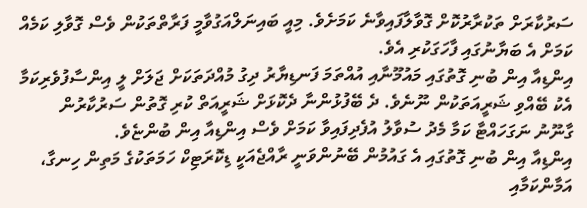ސަރުކާރަށް ތަކުރާރުކޮށް ގޮވާލާފައިވާނެ ކަމަށެވެ. މިއީ ބައިނަލްއަގުވާމީ ފަރާތްތަކުން ވެސް ގޮވާލި ކަމެއް ކަމަށް އެ ބަޔާނުގައި ފާހަގަކުރި އެވެ.
އިންޑިއާ އިން ބުނި ގޮތުގައި މައުމޫނާއި އުއްތަމަ ފަނޑިޔާރު ދިގު މުއްދަތަކަށް ޖަލަށް ލީ އިންސާފުވެރިކަމާ އެކު ބޭއްވި ޝަރީއަތަކުން ނޫނެވެ. ދެ ބޭފުޅުންނާ ދެކޮޅަށް ޝަރީއަތް ކުރި ގޮތުން ސަރުކާރުން ގާނޫނު ނަގަހައްޓާ ކަމާ މެދު ސުވާލު އުފެދިފައިވާ ކަމަށް ވެސް އިންޑިއާ އިން ބުންޏެވެ.
އިންޑިއާ އިން ބުނި ގޮތުގައި އެ ގައުމުން ބޭނުންވަނީ ރާއްޖެއަކީ ޑިކޮރަޓިކް ހަމަތަކުގެ މަތިން ހިނގާ، އަމާންކަމާއި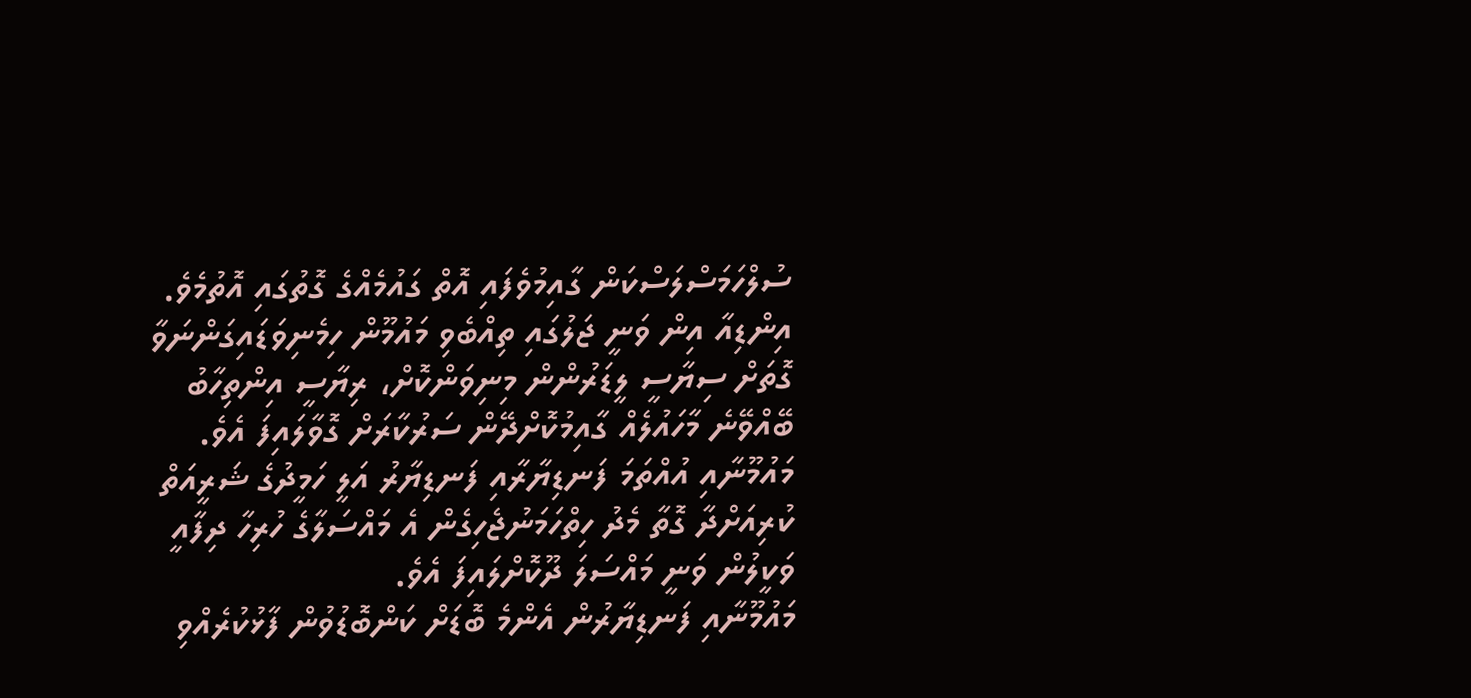ސުލްހަމަސްލަސްކަން ގާއިމުވެފައި އޮތް ގައުމެއްގެ ގޮތުގައި އޮތުމެވެ.
އިންޑިއާ އިން ވަނީ ޖަލުގައި ތިއްބެވި މައުމޫން ހިމެނިވަޑައިގަންނަވާ ގޮތަށް ސިޔާސީ ލީޑަރުންން މިނިވަންކޮށް، ރިޔާސީ އިންތިހާބު ބޭއްވޭނެ މާހައުލެއް ގާއިމުކޮށްދޭން ސަރުކާރަށް ގޮވާލައިފަ އެވެ.
މައުމޫނާއި އުއްތަމަ ފަނޑިޔާރާއި ފަނޑިޔާރު އަލީ ހަމީދުގެ ޝަރީއަތް ކުރިއަށްދާ ގޮތާ މެދު ހިތްހަމަނުޖެހިގެން އެ މައްސަލާގެ ހުރިހާ ދިފާއީ ވަކީލުން ވަނީ މައްސަލަ ދޫކޮށްލައިފަ އެވެ.
މައުމޫނާއި ފަނޑިޔާރުން އެންމެ ބޮޑަށް ކަންބޮޑުވުން ފާޅުކުރެއްވި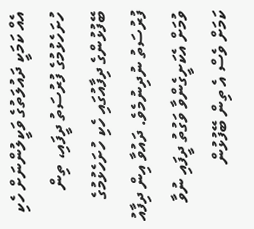އެއް ކަމަކީ ދައުލަތުގެ ވަކީލުންނަށް ހެކި ހުށަހެޅުމުގެ ފުރުސަތު ދީފައި، ތިން ބޭފުޅުންގެ ދިފާއުގައި ހެކި ހުށަހެޅުމުގެ ފުރުސަތު ނުދިނުމެވެ. ދައުވާ އިން ދިފާއު ވުމަށް އެކަށީގެންވާ ވަގުތު ދީފައި ނުވާ ކަމަށް ވެސް އެ ތިން ބޭފުޅުން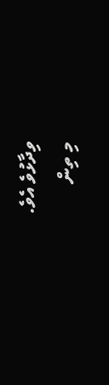ވިދާޅުވެ އެވެ.
މި ތިން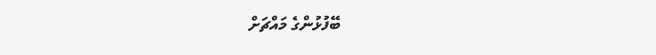ބޭފުޅުންގެ މައްޗަށް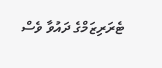ޓެރަރިޒަމްގެ ދައުވާ ވެސް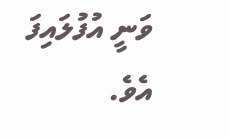ވަނީ އުފުލައިފަ އެވެ.